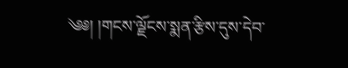༄༅། །གངས་ལྗོངས་སྨན་རྩིས་དུས་དེབ་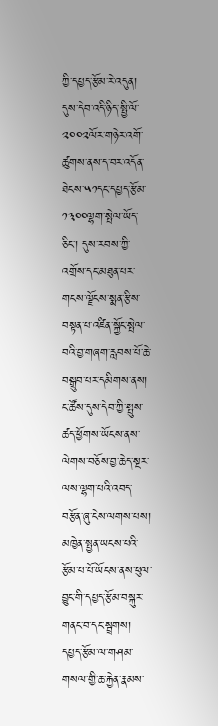ཀྱི་དཔྱད་རྩོམ་རེ་འདུན།
དུས་དེབ་འདི་ཉིད་སྤྱི་ལོ་༢༠༠༢ལོར་གཉེར་འགོ་ཚུགས་ནས་ད་བར་འདོན་ཐེངས་༥༡དང་དཔྱད་རྩོམ་༡༣༠༠ལྷག་སྤེལ་ཡོད་ཅིང་། དུས་རབས་ཀྱི་འགྲོས་དང་མཐུན་པར་གངས་ལྗོངས་སྨན་རྩིས་བསྟན་པ་འཛིན་སྐྱོང་སྤེལ་བའི་བྱ་གཞག་རླབས་པོ་ཆེ་བསྒྲུབ་པར་དམིགས་ནས། ང་ཚོས་དུས་དེབ་ཀྱི་སྤུས་ཚད་ཕྱོགས་ཡོངས་ནས་ལེགས་བཅོས་བྱ་ཆེད་སྔར་ལས་ལྷག་པའི་འབད་བརྩོན་ཞུ་ངེས་ལགས་པས། མཁྱེན་སྤྱན་ཡངས་པའི་རྩོམ་པ་པོ་ཡོངས་ནས་ཕུལ་བྱུང་གི་དཔྱད་རྩོམ་བསྐུར་གནང་བ་དང་སྦྲགས། དཔྱད་རྩོམ་ལ་གཤམ་གསལ་གྱི་ཆ་རྐྱེན་རྣམས་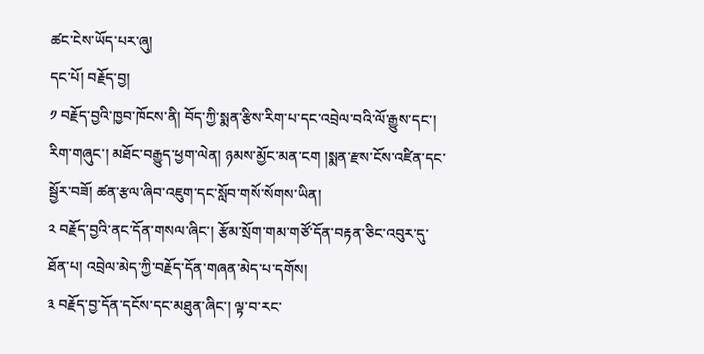ཚང་ངེས་ཡོད་པར་ཞུ།
དང་པོ། བརྗོད་བྱ།
༡ བརྗོད་བྱའི་ཁྱབ་ཁོངས་ནི། བོད་ཀྱི་སྨན་རྩིས་རིག་པ་དང་འབྲེལ་བའི་ལོ་རྒྱུས་དང་། རིག་གཞུང་། མཐོང་བརྒྱུད་ཕྱག་ལེན། ཉམས་མྱོང་མན་ངག །སྨན་རྫས་ངོས་འཛིན་དང་སྦྱོར་བཟོ། ཚན་རྩལ་ཞིབ་འཇུག་དང་སློབ་གསོ་སོགས་ཡིན།
༢ བརྗོད་བྱའི་ནང་དོན་གསལ་ཞིང་། རྩོམ་སྲོག་གམ་གཙོ་དོན་བརྟན་ཅིང་འབུར་དུ་ཐོན་པ། འབྲེལ་མེད་ཀྱི་བརྗོད་དོན་གཞན་མེད་པ་དགོས།
༣ བརྗོད་བྱ་དོན་དངོས་དང་མཐུན་ཞིང་། ལྟ་བ་རང་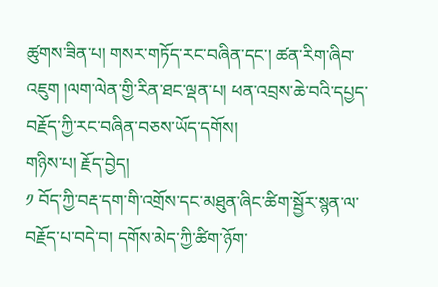ཚུགས་ཟིན་པ། གསར་གཏོད་རང་བཞིན་དང་། ཚན་རིག་ཞིབ་འཇུག །ལག་ལེན་གྱི་རིན་ཐང་ལྡན་པ། ཕན་འབྲས་ཆེ་བའི་དཔྱད་བརྗོད་ཀྱི་རང་བཞིན་བཅས་ཡོད་དགོས།
གཉིས་པ། རྗོད་བྱེད།
༡ བོད་ཀྱི་བརྡ་དག་གི་འགྲོས་དང་མཐུན་ཞིང་ཚིག་སྦྱོར་སྙན་ལ་བརྗོད་པ་བདེ་བ། དགོས་མེད་ཀྱི་ཚིག་ཉོག་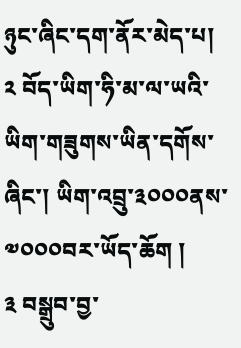ཉུང་ཞིང་དག་ནོར་མེད་པ།
༢ བོད་ཡིག་ཧི་མ་ལ་ཡའི་ཡིག་གཟུགས་ཡིན་དགོས་ཞིང་། ཡིག་འབྲུ་༣༠༠༠ནས་༧༠༠༠བར་ཡོད་ཆོག །
༣ བསྒྲུབ་བྱ་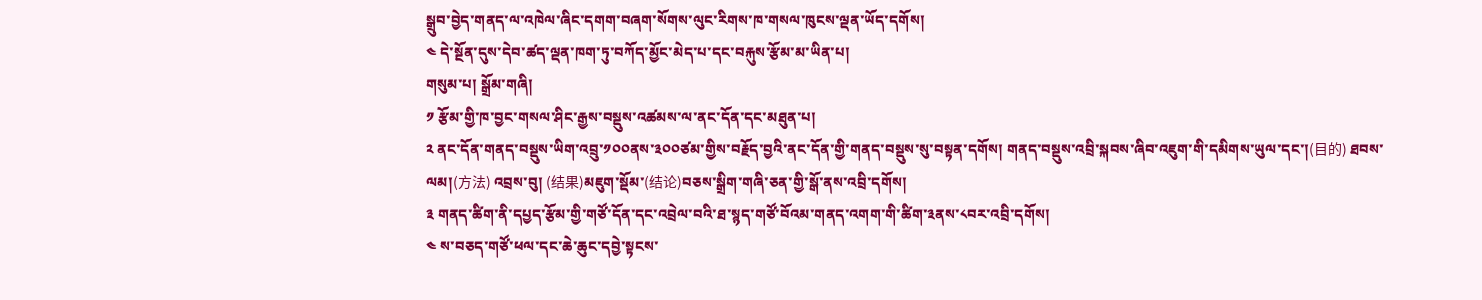སྒྲུབ་བྱེད་གནད་ལ་འཁེལ་ཞིང་དགག་བཞག་སོགས་ལུང་རིགས་ཁ་གསལ་ཁུངས་ལྡན་ཡོད་དགོས།
༤ དེ་སྔོན་དུས་དེབ་ཚད་ལྡན་ཁག་ཏུ་བཀོད་མྱོང་མེད་པ་དང་བརྐུས་རྩོམ་མ་ཡིན་པ།
གསུམ་པ། སྒྲོམ་གཞི།
༡ རྩོམ་གྱི་ཁ་བྱང་གསལ་ཤིང་རྒྱས་བསྡུས་འཚམས་ལ་ནང་དོན་དང་མཐུན་པ།
༢ ནང་དོན་གནད་བསྡུས་ཡིག་འབྲུ་༡༠༠ནས་༣༠༠ཙམ་གྱིས་བརྗོད་བྱའི་ནང་དོན་གྱི་གནད་བསྡུས་སུ་བསྟན་དགོས། གནད་བསྡུས་འབྲི་སྐབས་ཞིབ་འཇུག་གི་དམིགས་ཡུལ་དང་།(目的) ཐབས་ལམ།(方法) འབྲས་བུ། (结果)མཇུག་སྡོམ་(结论)བཅས་སྒྲིག་གཞི་ཅན་གྱི་སྒོ་ནས་འབྲི་དགོས།
༣ གནད་ཚིག་ནི་དཔྱད་རྩོམ་གྱི་གཙོ་དོན་དང་འབྲེལ་བའི་ཐ་སྙད་གཙོ་བོའམ་གནད་འགག་གི་ཚིག་༣ནས་༨བར་འབྲི་དགོས།
༤ ས་བཅད་གཙོ་ཕལ་དང་ཆེ་ཆུང་དབྱེ་སྟངས་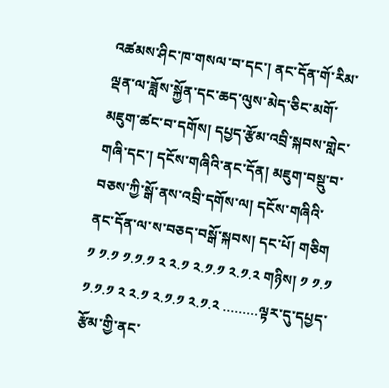འཚམས་ཤིང་ཁ་གསལ་བ་དང་། ནང་དོན་གོ་རིམ་ལྡན་ལ་ཟློས་སྐྱོན་དང་ཆད་ལུས་མེད་ཅིང་མགོ་མཇུག་ཚང་བ་དགོས། དཔྱད་རྩོམ་འབྲི་སྐབས་གླེང་གཞི་དང་། དངོས་གཞིའི་ནང་དོན། མཇུག་བསྡུ་བ་བཅས་ཀྱི་སྒོ་ནས་འབྲི་དགོས་ལ། དངོས་གཞིའི་ནང་དོན་ལ་ས་བཅད་བསྒོ་སྐབས། དང་པོ། གཅིག ༡ ༡.༡ ༡.༡.༡ ༢ ༢.༡ ༢.༡.༡ ༢.༡.༢ གཉིས། ༡ ༡.༡ ༡.༡.༡ ༢ ༢.༡ ༢.༡.༡ ༢.༡.༢ ………ལྟར་དུ་དཔྱད་རྩོམ་གྱི་ནང་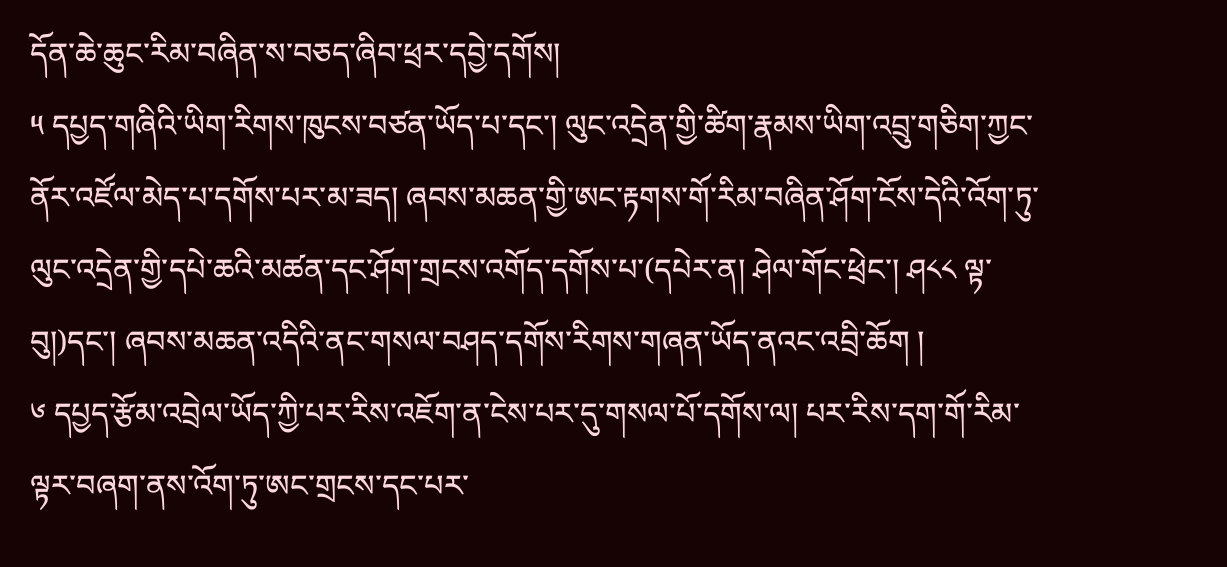དོན་ཆེ་ཆུང་རིམ་བཞིན་ས་བཅད་ཞིབ་ཕྲར་དབྱེ་དགོས།
༥ དཔྱད་གཞིའི་ཡིག་རིགས་ཁུངས་བཙན་ཡོད་པ་དང་། ལུང་འདྲེན་གྱི་ཚིག་རྣམས་ཡིག་འབྲུ་གཅིག་ཀྱང་ནོར་འཛོལ་མེད་པ་དགོས་པར་མ་ཟད། ཞབས་མཆན་གྱི་ཨང་རྟགས་གོ་རིམ་བཞིན་ཤོག་ངོས་དེའི་འོག་ཏུ་ལུང་འདྲེན་གྱི་དཔེ་ཆའི་མཚན་དང་ཤོག་གྲངས་འགོད་དགོས་པ་(དཔེར་ན། ཤེལ་གོང་ཕྲེང་། ཤ༨༨ ལྟ་བུ།)དང་། ཞབས་མཆན་འདིའི་ནང་གསལ་བཤད་དགོས་རིགས་གཞན་ཡོད་ནའང་འབྲི་ཆོག །
༦ དཔྱད་རྩོམ་འབྲེལ་ཡོད་ཀྱི་པར་རིས་འཇོག་ན་ངེས་པར་དུ་གསལ་པོ་དགོས་ལ། པར་རིས་དག་གོ་རིམ་ལྟར་བཞག་ནས་འོག་ཏུ་ཨང་གྲངས་དང་པར་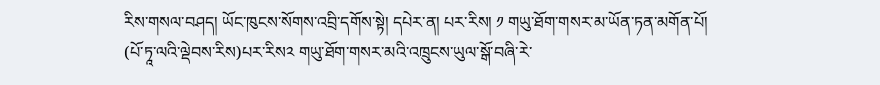རིས་གསལ་བཤད། ཡོང་ཁུངས་སོགས་འབྲི་དགོས་སྟེ། དཔེར་ན། པར་རིས། ༡ གཡུ་ཐོག་གསར་མ་ཡོན་ཏན་མགོན་པོ། (པོ་ཏཱ་ལའི་ལྡེབས་རིས)པར་རིས༢ གཡུ་ཐོག་གསར་མའི་འཁྲུངས་ཡུལ་སྒོ་བཞི་རེ་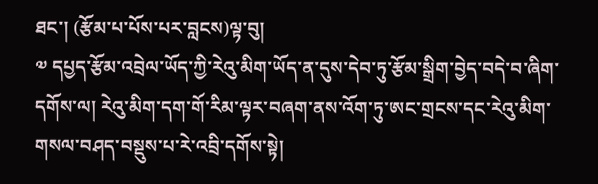ཐང་། (རྩོམ་པ་པོས་པར་བླངས)ལྟ་བུ།
༧ དཔྱད་རྩོམ་འབྲེལ་ཡོད་ཀྱི་རེའུ་མིག་ཡོད་ན་དུས་དེབ་ཏུ་རྩོམ་སྒྲིག་བྱེད་བདེ་བ་ཞིག་དགོས་ལ། རེའུ་མིག་དག་གོ་རིམ་ལྟར་བཞག་ནས་འོག་ཏུ་ཨང་གྲངས་དང་རེའུ་མིག་གསལ་བཤད་བསྡུས་པ་རེ་འབྲི་དགོས་སྟེ།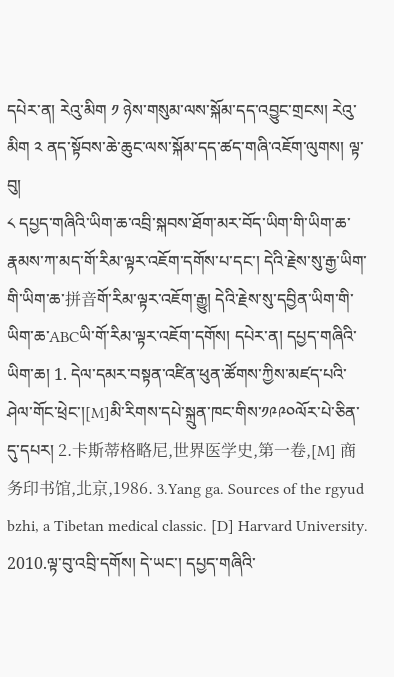དཔེར་ན། རེའུ་མིག ༡ ཉེས་གསུམ་ལས་སྐོམ་དད་འབྱུང་གྲངས། རེའུ་མིག ༢ ནད་སྟོབས་ཆེ་ཆུང་ལས་སྐོམ་དད་ཚད་གཞི་འཇོག་ལུགས། ལྟ་བུ།
༨ དཔྱད་གཞིའི་ཡིག་ཆ་འབྲི་སྐབས་ཐོག་མར་བོད་ཡིག་གི་ཡིག་ཆ་རྣམས་ཀ་མད་གོ་རིམ་ལྟར་འཇོག་དགོས་པ་དང་། དེའི་རྗེས་སུ་རྒྱ་ཡིག་གི་ཡིག་ཆ་拼音གོ་རིམ་ལྟར་འཇོག་རྒྱུ། དེའི་རྗེས་སུ་དབྱིན་ཡིག་གི་ཡིག་ཆ་ABCཡི་གོ་རིམ་ལྟར་འཇོག་དགོས། དཔེར་ན། དཔྱད་གཞིའི་ཡིག་ཆ། 1. དེལ་དམར་བསྟན་འཛིན་ཕུན་ཚོགས་ཀྱིས་མཛད་པའི་ཤེལ་གོང་ཕྲེང་།[M]མི་རིགས་དཔེ་སྐྲུན་ཁང་གིས་༡༩༩༠ལོར་པེ་ཅིན་དུ་དཔར། 2.卡斯蒂格略尼,世界医学史,第一卷,[M] 商务印书馆,北京,1986. 3.Yang ga. Sources of the rgyud bzhi, a Tibetan medical classic. [D] Harvard University. 2010.ལྟ་བུ་འབྲི་དགོས། དེ་ཡང་། དཔྱད་གཞིའི་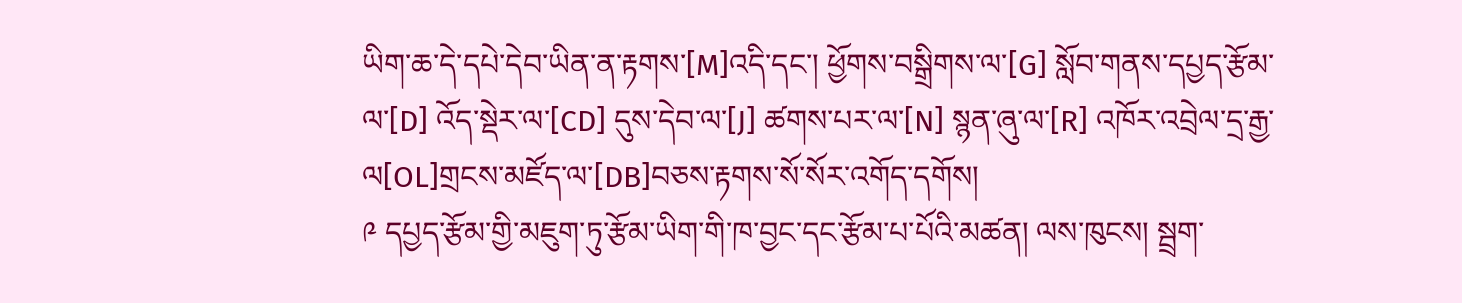ཡིག་ཆ་དེ་དཔེ་དེབ་ཡིན་ན་རྟགས་[M]འདི་དང་། ཕྱོགས་བསྒྲིགས་ལ་[G] སློབ་གནས་དཔྱད་རྩོམ་ལ་[D] འོད་སྡེར་ལ་[CD] དུས་དེབ་ལ་[J] ཚགས་པར་ལ་[N] སྙན་ཞུ་ལ་[R] འཁོར་འབྲེལ་དྲ་རྒྱ་ལ[OL]གྲངས་མཛོད་ལ་[DB]བཅས་རྟགས་སོ་སོར་འགོད་དགོས།
༩ དཔྱད་རྩོམ་གྱི་མཇུག་ཏུ་རྩོམ་ཡིག་གི་ཁ་བྱང་དང་རྩོམ་པ་པོའི་མཚན། ལས་ཁུངས། སྦྲག་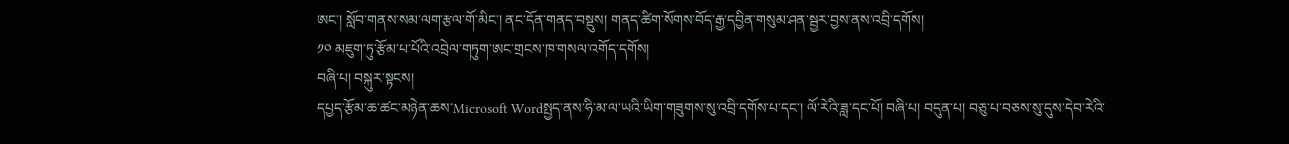ཨང་། སློབ་གནས་སམ་ལག་རྩལ་གོ་མིང་། ནང་དོན་གནད་བསྡུས། གནད་ཚིག་སོགས་བོད་རྒྱ་དབྱིན་གསུམ་ཤན་སྦྱར་བྱས་ནས་འབྲི་དགོས།
༡༠ མཇུག་ཏུ་རྩོམ་པ་པོའི་འབྲེལ་གཏུག་ཨང་གྲངས་ཁ་གསལ་འགོད་དགོས།
བཞི་པ། བསྐུར་སྟངས།
དཔྱད་རྩོམ་ཆ་ཚང་མཉེན་ཆས་Microsoft Wordསྤྱད་ནས་ཧི་མ་ལ་ཡའི་ཡིག་གཟུགས་སུ་འབྲི་དགོས་པ་དང་། ལོ་རེའི་ཟླ་དང་པོ། བཞི་པ། བདུན་པ། བཅུ་པ་བཅས་སུ་དུས་དེབ་རེའི་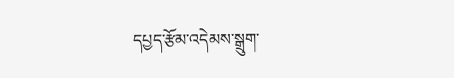དཔྱད་རྩོམ་འདེམས་སྒྲུག་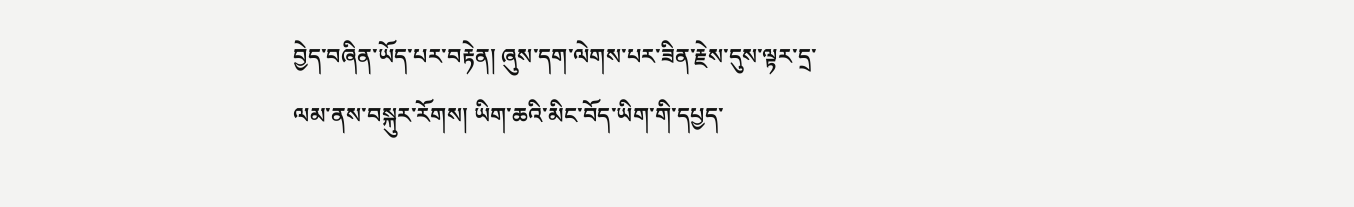བྱེད་བཞིན་ཡོད་པར་བརྟེན། ཞུས་དག་ལེགས་པར་ཟིན་རྗེས་དུས་ལྟར་དྲ་ལམ་ནས་བསྐུར་རོགས། ཡིག་ཆའི་མིང་བོད་ཡིག་གི་དཔྱད་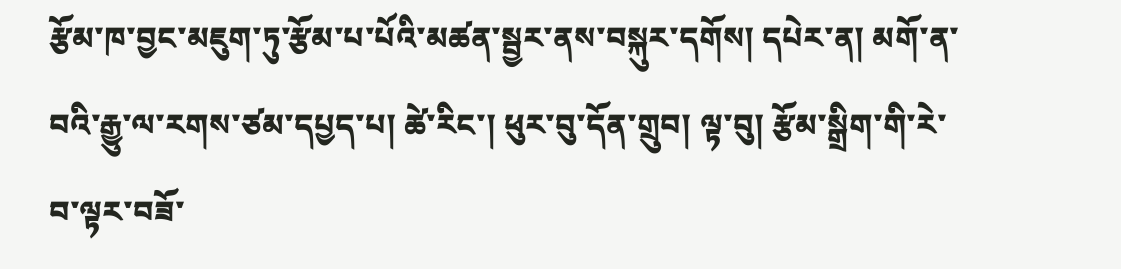རྩོམ་ཁ་བྱང་མཇུག་ཏུ་རྩོམ་པ་པོའི་མཚན་སྦྱར་ནས་བསྐུར་དགོས། དཔེར་ན། མགོ་ན་བའི་རྒྱུ་ལ་རགས་ཙམ་དཔྱད་པ། ཚེ་རིང་། ཕུར་བུ་དོན་གྲུབ། ལྟ་བུ། རྩོམ་སྒྲིག་གི་རེ་བ་ལྟར་བཟོ་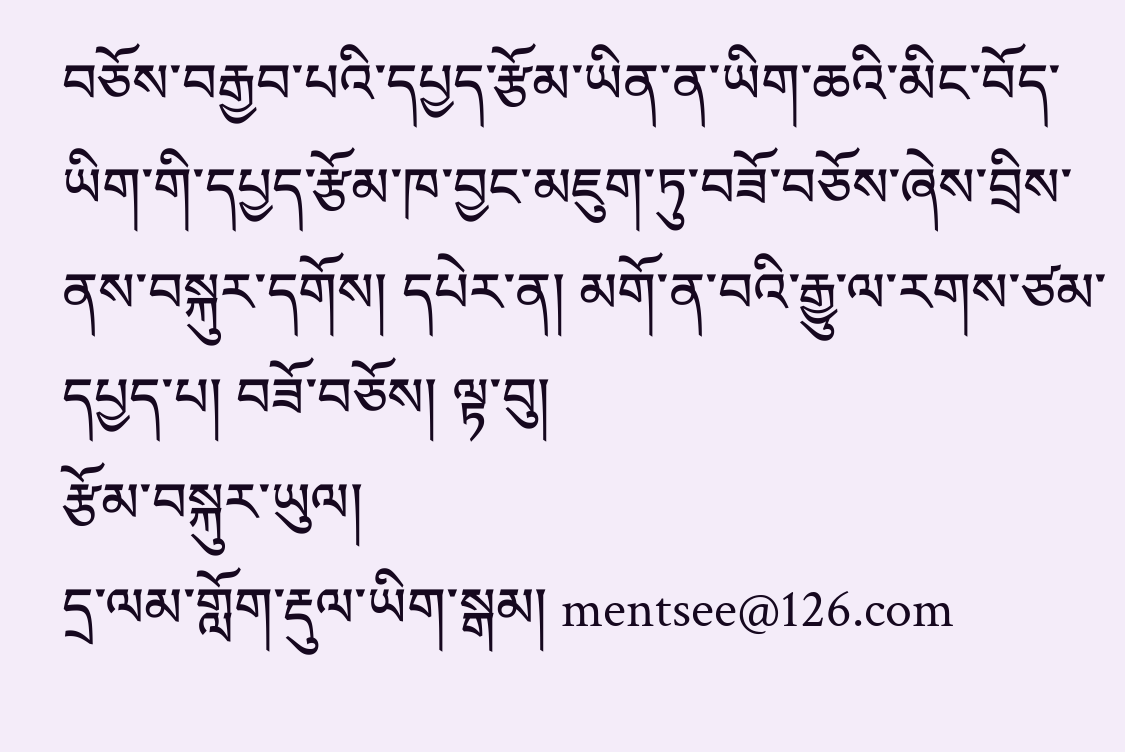བཅོས་བརྒྱབ་པའི་དཔྱད་རྩོམ་ཡིན་ན་ཡིག་ཆའི་མིང་བོད་ཡིག་གི་དཔྱད་རྩོམ་ཁ་བྱང་མཇུག་ཏུ་བཟོ་བཅོས་ཞེས་བྲིས་ནས་བསྐུར་དགོས། དཔེར་ན། མགོ་ན་བའི་རྒྱུ་ལ་རགས་ཙམ་དཔྱད་པ། བཟོ་བཅོས། ལྟ་བུ།
རྩོམ་བསྐུར་ཡུལ།
དྲ་ལམ་གློག་རྡུལ་ཡིག་སྒམ། mentsee@126.com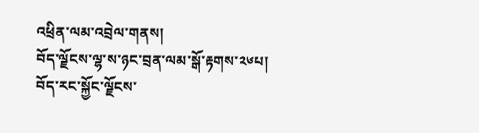འཕྲིན་ལམ་འབྲེལ་གནས།
བོད་ལྗོངས་ལྷ་ས་ཉང་བྲན་ལམ་སྒོ་རྟགས་༢༦པ།
བོད་རང་སྐྱོང་ལྗོངས་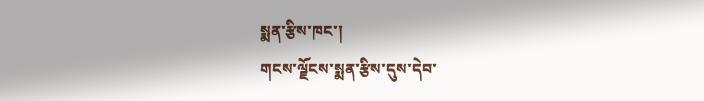སྨན་རྩིས་ཁང་།
གངས་ལྗོངས་སྨན་རྩིས་དུས་དེབ་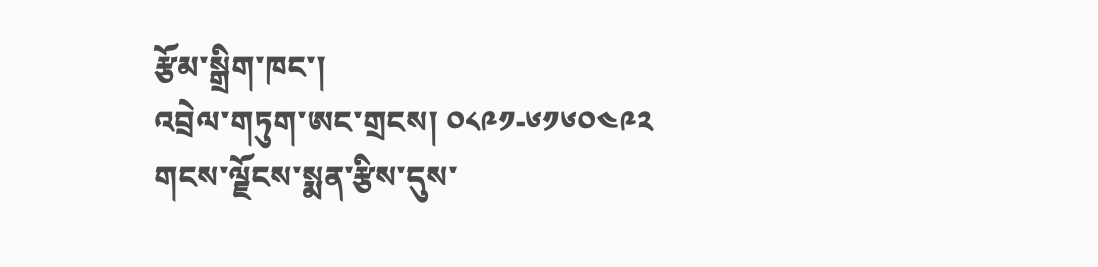རྩོམ་སྒྲིག་ཁང་།
འབྲེལ་གཏུག་ཨང་གྲངས། ༠༨༩༡-༦༡༦༠༤༩༢
གངས་ལྗོངས་སྨན་རྩིས་དུས་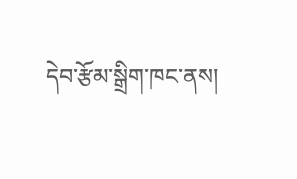དེབ་རྩོམ་སྒྲིག་ཁང་ནས།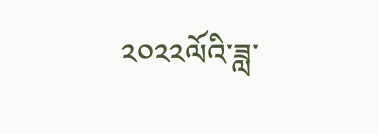༢༠༢༢ལོའི་ཟླ་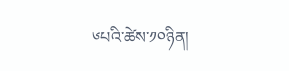༦པའི་ཚེས་༡༠ཉིན།